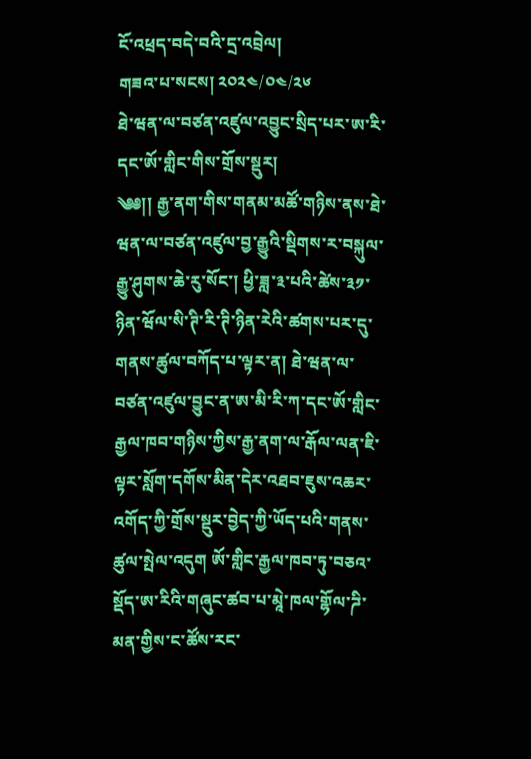ངོ་འཕྲད་བདེ་བའི་དྲ་འབྲེལ།
གཟའ་པ་སངས། ༢༠༢༤/༠༤/༢༦
ཐེ་ཝན་ལ་བཙན་འཛུལ་འབྱུང་སྲིད་པར་ཨ་རི་དང་ཨོ་གླིང་གིས་གྲོས་སྡུར།
༄༅།། རྒྱ་ནག་གིས་གནམ་མཚོ་གཉིས་ནས་ཐེ་ཝན་ལ་བཙན་འཛུལ་བྱ་རྒྱུའི་སྡིགས་ར་བསྐུལ་རྒྱུ་ཤུགས་ཆེ་རུ་སོང་། ཕྱི་ཟླ་༣་པའི་ཚེས་༣༡་ཉིན་ཝོལ་སི་ཊི་རི་ཊི་ཉིན་རེའི་ཚགས་པར་དུ་གནས་ཚུལ་བཀོད་པ་ལྟར་ན། ཐེ་ཝན་ལ་བཙན་འཛུལ་བྱུང་ན་ཨ་མི་རི་ཀ་དང་ཨོ་གླིང་རྒྱལ་ཁབ་གཉིས་ཀྱིས་རྒྱ་ནག་ལ་རྒོལ་ལན་ཇི་ལྟར་སློག་དགོས་མིན་དེར་འཐབ་ཇུས་འཆར་འགོད་ཀྱི་གྲོས་སྡུར་བྱེད་ཀྱི་ཡོད་པའི་གནས་ཚུལ་སྤེལ་འདུག ཨོ་གླིང་རྒྱལ་ཁབ་ཏུ་བཅའ་སྡོད་ཨ་རིའི་གཞུང་ཚབ་པ་མཱེ་ཁལ་གྷོལ་ཌི་མན་གྱིས་ང་ཚོས་རང་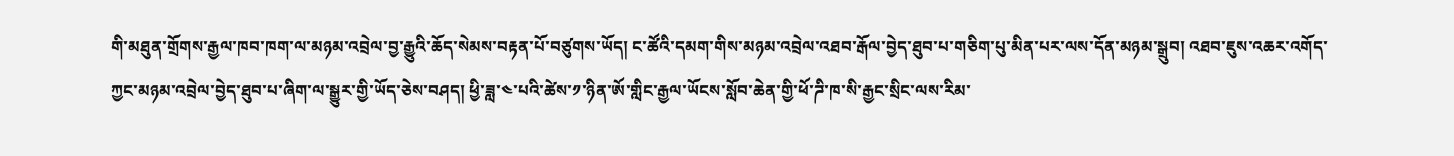གི་མཐུན་གྲོགས་རྒྱལ་ཁབ་ཁག་ལ་མཉམ་འབྲེལ་བྱ་རྒྱུའི་ཆོད་སེམས་བརྟན་པོ་བཙུགས་ཡོད། ང་ཚོའི་དམག་གིས་མཉམ་འབྲེལ་འཐབ་རྒོལ་བྱེད་ཐུབ་པ་གཅིག་པུ་མིན་པར་ལས་དོན་མཉམ་སྒྲུབ། འཐབ་ཇུས་འཆར་འགོད་ཀྱང་མཉམ་འབྲེལ་བྱེད་ཐུབ་པ་ཞིག་ལ་སྒྱུར་གྱི་ཡོད་ཅེས་བཤད། ཕྱི་ཟླ་༤་པའི་ཚེས་༡་ཉིན་ཨོ་གླིང་རྒྱལ་ཡོངས་སློབ་ཆེན་གྱི་ཕོ་ཌི་ཁ་སི་རྒྱང་སྲིང་ལས་རིམ་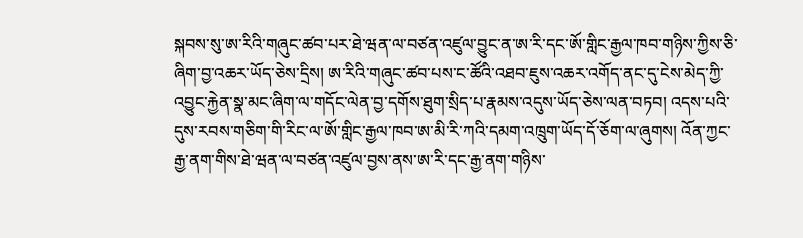སྐབས་སུ་ཨ་རིའི་གཞུང་ཚབ་པར་ཐེ་ཝན་ལ་བཙན་འཛུལ་བྱུང་ན་ཨ་རི་དང་ཨོ་གླིང་རྒྱལ་ཁབ་གཉིས་ཀྱིས་ཅི་ཞིག་བྱ་འཆར་ཡོད་ཅེས་དྲིས། ཨ་རིའི་གཞུང་ཚབ་པས་ང་ཚོའི་འཐབ་ཇུས་འཆར་འགོད་ནང་དུ་ངེས་མེད་ཀྱི་འབྱུང་རྐྱེན་སྣ་མང་ཞིག་ལ་གདོང་ལེན་བྱ་དགོས་ཐུག་སྲིད་པ་རྣམས་འདུས་ཡོད་ཅེས་ལན་བཏབ། འདས་པའི་དུས་རབས་གཅིག་གི་རིང་ལ་ཨོ་གླིང་རྒྱལ་ཁབ་ཨ་མི་རི་ཀའི་དམག་འཁྲུག་ཡོད་དོ་ཅོག་ལ་ཞུགས། འོན་ཀྱང་རྒྱ་ནག་གིས་ཐེ་ཝན་ལ་བཙན་འཛུལ་བྱས་ནས་ཨ་རི་དང་རྒྱ་ནག་གཉིས་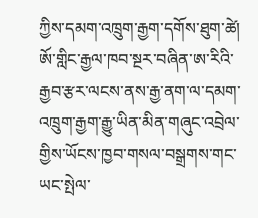ཀྱིས་དམག་འཁྲུག་རྒྱག་དགོས་ཐུག་ཚེ། ཨོ་གླིང་རྒྱལ་ཁབ་སྔར་བཞིན་ཨ་རིའི་རྒྱབ་རྩར་ལངས་ནས་རྒྱ་ནག་ལ་དམག་འཁྲུག་རྒྱག་རྒྱུ་ཡིན་མིན་གཞུང་འབྲེལ་གྱིས་ཡོངས་ཁྱབ་གསལ་བསྒྲགས་གང་ཡང་སྤེལ་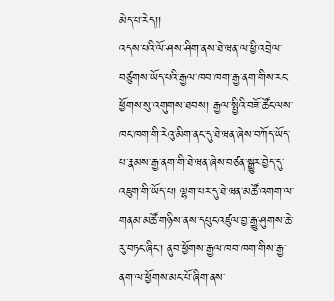མེད་པ་རེད།།
འདས་པའི་ལོ་ཤས་ཤིག་ནས་ཐེ་ཝན་ལ་ཕྱི་འབྲེལ་བཙུགས་ཡོད་པའི་རྒྱལ་ཁབ་ཁག་རྒྱ་ནག་གིས་རང་ཕྱོགས་སུ་འགུགས་ཐབས། རྒྱལ་སྤྱིའི་བཟོ་ཚོང་ལས་ཁང་ཁག་གི་རེའུ་མིག་ནང་དུ་ཐེ་ཝན་ཞེས་བཀོད་ཡོད་པ་རྣམས་རྒྱ་ནག་གི་ཐེ་ཝན་ཞེས་བཙན་སྒྱུར་བྱེད་དུ་འཇུག་གི་ཡོད་པ། ལྷག་པར་དུ་ཐེ་ཝན་མཚོ་འགག་ལ་གནམ་མཚོ་གཉིས་ནས་དཔུང་འཛུལ་བྱ་རྒྱུ་ཤུགས་ཆེ་རུ་བཏང་ཞིང་། ནུབ་ཕྱོགས་རྒྱལ་ཁབ་ཁག་གིས་རྒྱ་ནག་ལ་ཕྱོགས་མང་པོ་ཞིག་ནས་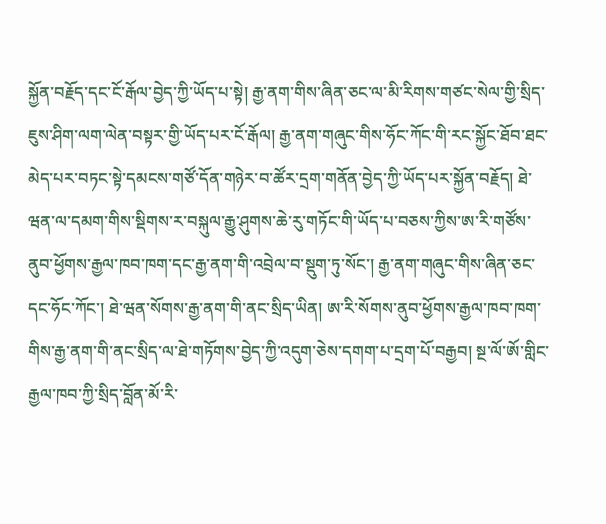སྐྱོན་བརྗོད་དང་ངོ་རྒོལ་བྱེད་ཀྱི་ཡོད་པ་སྟེ། རྒྱ་ནག་གིས་ཞིན་ཅང་ལ་མི་རིགས་གཙང་སེལ་གྱི་སྲིད་ཇུས་ཤིག་ལག་ལེན་བསྟར་གྱི་ཡོད་པར་ངོ་རྒོལ། རྒྱ་ནག་གཞུང་གིས་ཧོང་ཀོང་གི་རང་སྐྱོང་ཐོབ་ཐང་མེད་པར་བཏང་སྟེ་དམངས་གཙོ་དོན་གཉེར་བ་ཚོར་དྲག་གནོན་བྱེད་ཀྱི་ཡོད་པར་སྐྱོན་བརྗོད། ཐེ་ཝན་ལ་དམག་གིས་སྡིགས་ར་བསྐུལ་རྒྱུ་ཤུགས་ཆེ་རུ་གཏོང་གི་ཡོད་པ་བཅས་ཀྱིས་ཨ་རི་གཙོས་ནུབ་ཕྱོགས་རྒྱལ་ཁབ་ཁག་དང་རྒྱ་ནག་གི་འབྲེལ་བ་སྡུག་ཏུ་སོང་། རྒྱ་ནག་གཞུང་གིས་ཞིན་ཅང་དང་ཧོང་ཀོང་། ཐེ་ཝན་སོགས་རྒྱ་ནག་གི་ནང་སྲིད་ཡིན། ཨ་རི་སོགས་ནུབ་ཕྱོགས་རྒྱལ་ཁབ་ཁག་གིས་རྒྱ་ནག་གི་ནང་སྲིད་ལ་ཐེ་གཏོགས་བྱེད་ཀྱི་འདུག་ཅེས་དགག་པ་དྲག་པོ་བརྒྱབ། སྔ་ལོ་ཨོ་གླིང་རྒྱལ་ཁབ་ཀྱི་སྲིད་བློན་མོ་རི་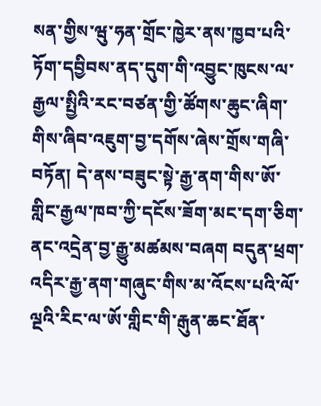སན་གྱིས་ཝུ་ཧན་གྲོང་ཁྱེར་ནས་ཁྱབ་པའི་ཏོག་དབྱིབས་ནད་དུག་གི་འབྱུང་ཁུངས་ལ་རྒྱལ་སྤྱིའི་རང་བཙན་གྱི་ཚོགས་ཆུང་ཞིག་གིས་ཞིབ་འཇུག་བྱ་དགོས་ཞེས་གྲོས་གཞི་བཏོན། དེ་ནས་བཟུང་སྟེ་རྒྱ་ནག་གིས་ཨོ་གླིང་རྒྱལ་ཁབ་ཀྱི་དངོས་ཟོག་མང་དག་ཅིག་ནང་འདྲེན་བྱ་རྒྱུ་མཚམས་བཞག བདུན་ཕྲག་འདིར་རྒྱ་ནག་གཞུང་གིས་མ་འོངས་པའི་ལོ་ལྔའི་རིང་ལ་ཨོ་གླིང་གི་རྒུན་ཆང་ཐོན་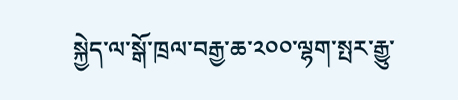སྐྱེད་ལ་སྒོ་ཁྲལ་བརྒྱ་ཆ་༢༠༠་ལྷག་སྤར་རྒྱུ་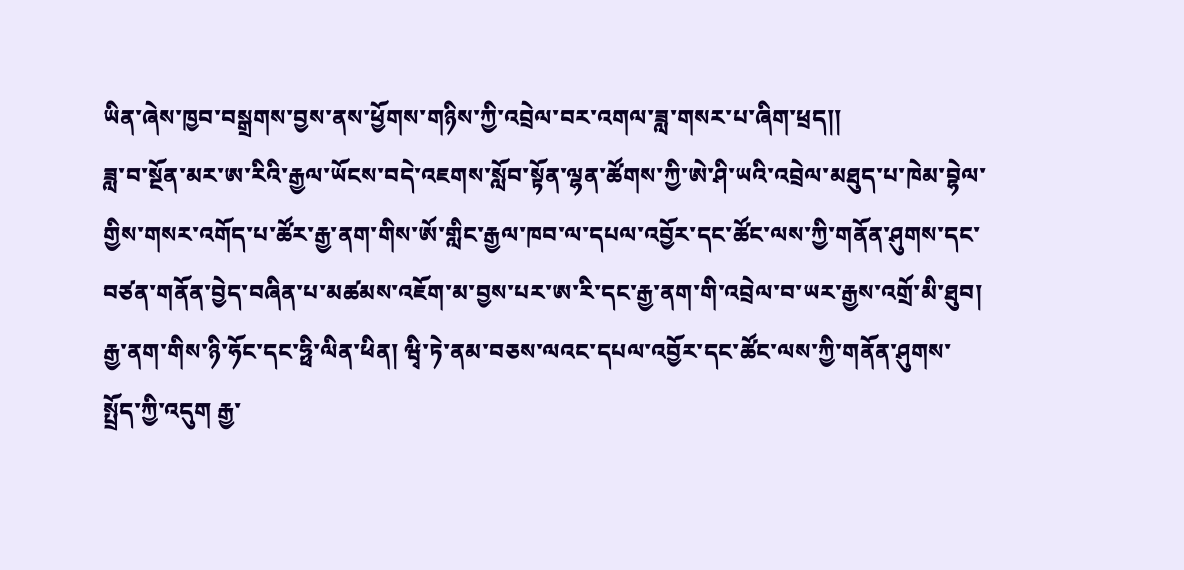ཡིན་ཞེས་ཁྱབ་བསྒྲགས་བྱས་ནས་ཕྱོགས་གཉིས་ཀྱི་འབྲེལ་བར་འགལ་ཟླ་གསར་པ་ཞིག་ཕྲད།།
ཟླ་བ་སྔོན་མར་ཨ་རིའི་རྒྱལ་ཡོངས་བདེ་འཇགས་སློབ་སྟོན་ལྷན་ཚོགས་ཀྱི་ཨེ་ཤི་ཡའི་འབྲེལ་མཐུད་པ་ཁེམ་བྷེལ་གྱིས་གསར་འགོད་པ་ཚོར་རྒྱ་ནག་གིས་ཨོ་གླིང་རྒྱལ་ཁབ་ལ་དཔལ་འབྱོར་དང་ཚོང་ལས་ཀྱི་གནོན་ཤུགས་དང་བཙན་གནོན་བྱེད་བཞིན་པ་མཚམས་འཇོག་མ་བྱས་པར་ཨ་རི་དང་རྒྱ་ནག་གི་འབྲེལ་བ་ཡར་རྒྱས་འགྲོ་མི་ཐུབ། རྒྱ་ནག་གིས་ཉི་ཧོང་དང་ཧྥི་ལིན་ཕིན། ཝྭི་ཏེ་ནམ་བཅས་ལའང་དཔལ་འབྱོར་དང་ཚོང་ལས་ཀྱི་གནོན་ཤུགས་སྤྲོད་ཀྱི་འདུག རྒྱ་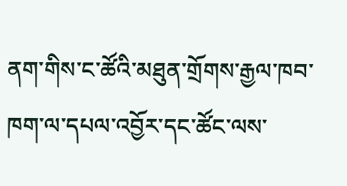ནག་གིས་ང་ཚོའི་མཐུན་གྲོགས་རྒྱལ་ཁབ་ཁག་ལ་དཔལ་འབྱོར་དང་ཚོང་ལས་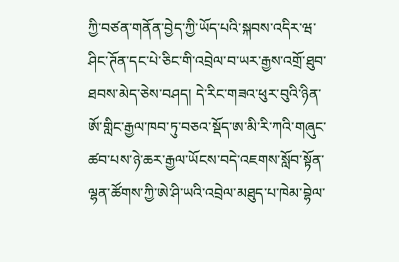ཀྱི་བཙན་གནོན་བྱེད་ཀྱི་ཡོད་པའི་སྐབས་འདིར་ཝ་ཤིང་ཊོན་དང་པེ་ཅིང་གི་འབྲེལ་བ་ཡར་རྒྱས་འགྲོ་ཐུབ་ཐབས་མེད་ཅེས་བཤད། དེ་རིང་གཟའ་ཕུར་བུའི་ཉིན་ཨོ་གླིང་རྒྱལ་ཁབ་ཏུ་བཅའ་སྡོད་ཨ་མི་རི་ཀའི་གཞུང་ཚབ་པས་ཉེ་ཆར་རྒྱལ་ཡོངས་བདེ་འཇགས་སློབ་སྟོན་ལྷན་ཚོགས་ཀྱི་ཨེ་ཤི་ཡའི་འབྲེལ་མཐུད་པ་ཁེམ་བྷེལ་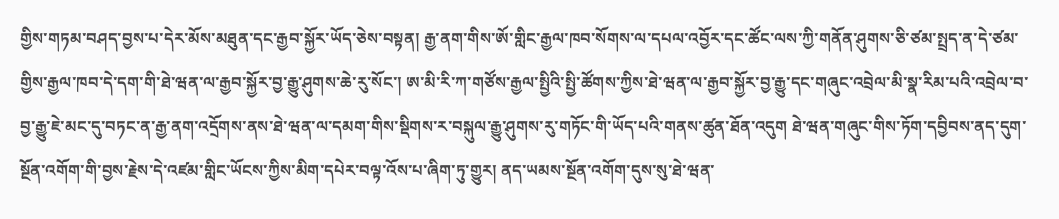གྱིས་གཏམ་བཤད་བྱས་པ་དེར་མོས་མཐུན་དང་རྒྱབ་སྐྱོར་ཡོད་ཅེས་བསྟན། རྒྱ་ནག་གིས་ཨོ་གླིང་རྒྱལ་ཁབ་སོགས་ལ་དཔལ་འབྱོར་དང་ཚོང་ལས་ཀྱི་གནོན་ཤུགས་ཅི་ཙམ་སྤྲད་ན་དེ་ཙམ་གྱིས་རྒྱལ་ཁབ་དེ་དག་གི་ཐེ་ཝན་ལ་རྒྱབ་སྐྱོར་བྱ་རྒྱུ་ཤུགས་ཆེ་རུ་སོང་། ཨ་མི་རི་ཀ་གཙོས་རྒྱལ་སྤྱིའི་སྤྱི་ཚོགས་ཀྱིས་ཐེ་ཝན་ལ་རྒྱབ་སྐྱོར་བྱ་རྒྱུ་དང་གཞུང་འབྲེལ་མི་སྣ་རིམ་པའི་འབྲེལ་བ་བྱ་རྒྱུ་ཇེ་མང་དུ་བཏང་ན་རྒྱ་ནག་འདྲོགས་ནས་ཐེ་ཝན་ལ་དམག་གིས་སྡིགས་ར་བསྐུལ་རྒྱུ་ཤུགས་རུ་གཏོང་གི་ཡོད་པའི་གནས་ཚུན་ཐོན་འདུག ཐེ་ཝན་གཞུང་གིས་ཏོག་དབྱིབས་ནད་དུག་སྔོན་འགོག་གི་བྱས་རྗེས་དེ་འཛམ་གླིང་ཡོངས་ཀྱིས་མིག་དཔེར་བལྟ་འོས་པ་ཞིག་ཏུ་གྱུར། ནད་ཡམས་སྔོན་འགོག་དུས་སུ་ཐེ་ཝན་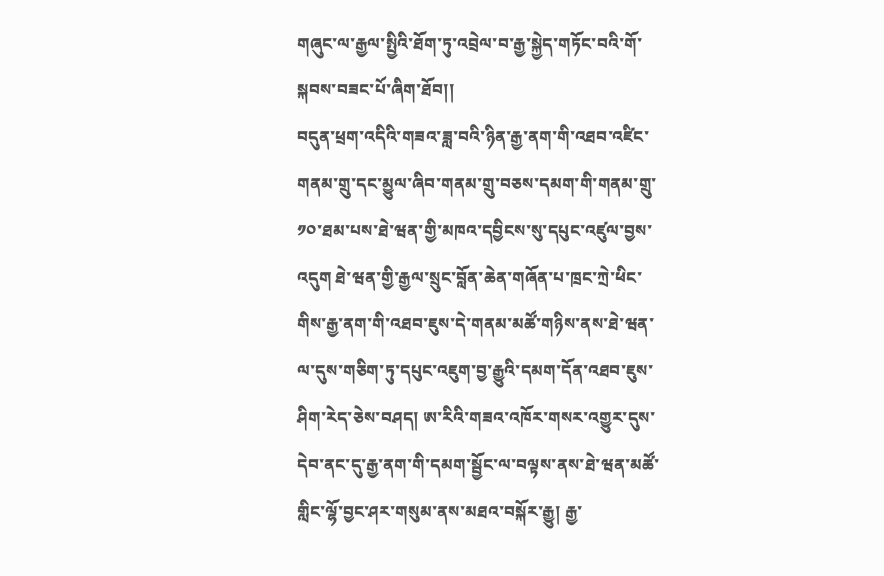གཞུང་ལ་རྒྱལ་སྤྱིའི་ཐོག་ཏུ་འབྲེལ་བ་རྒྱ་སྐྱེད་གཏོང་བའི་གོ་སྐབས་བཟང་པོ་ཞིག་ཐོབ།།
བདུན་ཕྲག་འདིའི་གཟའ་ཟླ་བའི་ཉིན་རྒྱ་ནག་གི་འཐབ་འཛིང་གནམ་གྲུ་དང་མྱུལ་ཞིབ་གནམ་གྲུ་བཅས་དམག་གི་གནམ་གྲུ་༡༠་ཐམ་པས་ཐེ་ཝན་གྱི་མཁའ་དབྱིངས་སུ་དཔུང་འཛུལ་བྱས་འདུག ཐེ་ཝན་གྱི་རྒྱལ་སྲུང་བློན་ཆེན་གཞོན་པ་ཁྲང་ཀྲེ་ཕིང་གིས་རྒྱ་ནག་གི་འཐབ་ཇུས་དེ་གནམ་མཚོ་གཉིས་ནས་ཐེ་ཝན་ལ་དུས་གཅིག་ཏུ་དཔུང་འཇུག་བྱ་རྒྱུའི་དམག་དོན་འཐབ་ཇུས་ཤིག་རེད་ཅེས་བཤད། ཨ་རིའི་གཟའ་འཁོར་གསར་འགྱུར་དུས་དེབ་ནང་དུ་རྒྱ་ནག་གི་དམག་སྦྱོང་ལ་བལྟས་ནས་ཐེ་ཝན་མཚོ་གླིང་ལྷོ་བྱང་ཤར་གསུམ་ནས་མཐའ་བསྐོར་རྒྱུ། རྒྱ་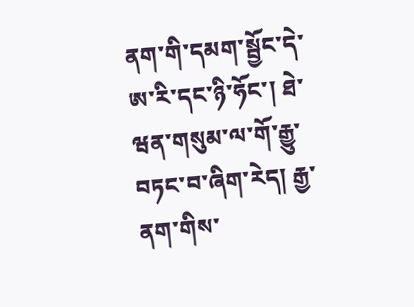ནག་གི་དམག་སྦྱོང་དེ་ཨ་རི་དང་ཉི་ཧོང་། ཐེ་ཝན་གསུམ་ལ་གོ་རྒྱུ་བཏང་བ་ཞིག་རེད། རྒྱ་ནག་གིས་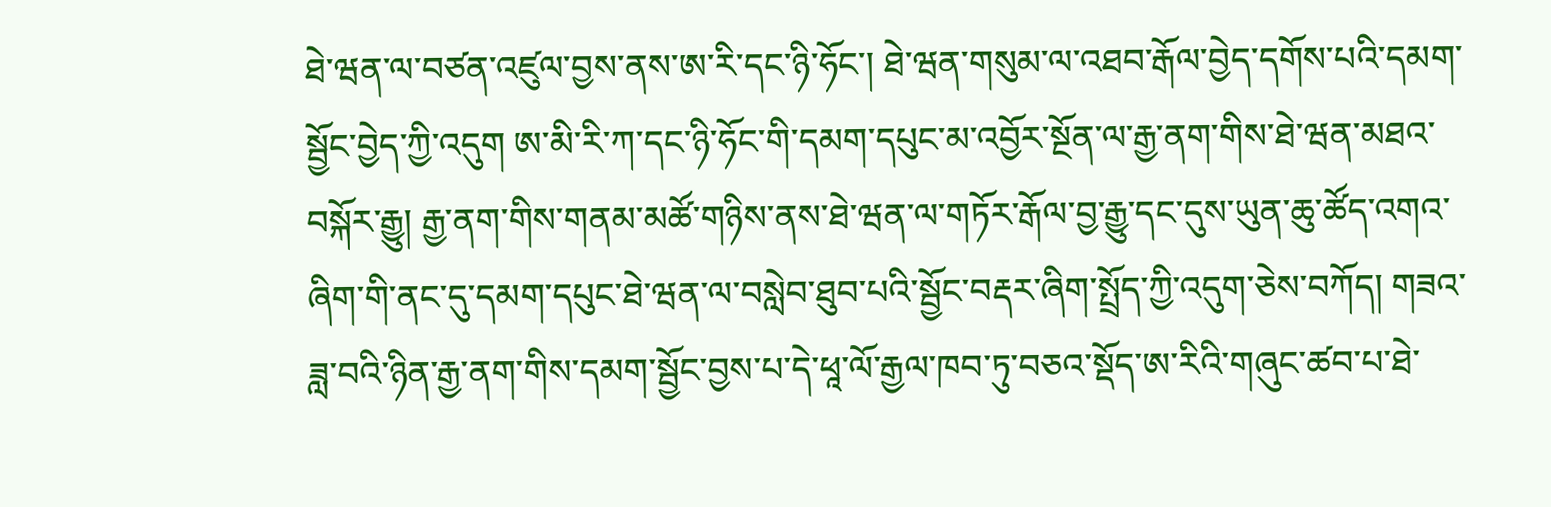ཐེ་ཝན་ལ་བཙན་འཛུལ་བྱས་ནས་ཨ་རི་དང་ཉི་ཧོང་། ཐེ་ཝན་གསུམ་ལ་འཐབ་རྒོལ་བྱེད་དགོས་པའི་དམག་སྦྱོང་བྱེད་ཀྱི་འདུག ཨ་མི་རི་ཀ་དང་ཉི་ཧོང་གི་དམག་དཔུང་མ་འབྱོར་སྔོན་ལ་རྒྱ་ནག་གིས་ཐེ་ཝན་མཐའ་བསྐོར་རྒྱུ། རྒྱ་ནག་གིས་གནམ་མཚོ་གཉིས་ནས་ཐེ་ཝན་ལ་གཏོར་རྒོལ་བྱ་རྒྱུ་དང་དུས་ཡུན་ཆུ་ཚོད་འགའ་ཞིག་གི་ནང་དུ་དམག་དཔུང་ཐེ་ཝན་ལ་བསླེབ་ཐུབ་པའི་སྦྱོང་བརྡར་ཞིག་སྤྲོད་ཀྱི་འདུག་ཅེས་བཀོད། གཟའ་ཟླ་བའི་ཉིན་རྒྱ་ནག་གིས་དམག་སྦྱོང་བྱས་པ་དེ་ཕཱ་ལོ་རྒྱལ་ཁབ་ཏུ་བཅའ་སྡོད་ཨ་རིའི་གཞུང་ཚབ་པ་ཐེ་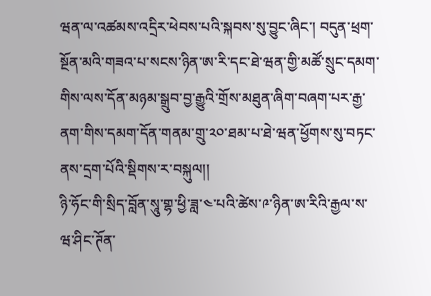ཝན་ལ་འཚམས་འདྲིར་ཕེབས་པའི་སྐབས་སུ་བྱུང་ཞིང་། བདུན་ཕྲག་སྔོན་མའི་གཟའ་པ་སངས་ཉིན་ཨ་རི་དང་ཐེ་ཝན་གྱི་མཚོ་སྲུང་དམག་གིས་ལས་དོན་མཉམ་སྒྲུབ་བྱ་རྒྱུའི་གྲོས་མཐུན་ཞིག་བཞག་པར་རྒྱ་ནག་གིས་དམག་དོན་གནམ་གྲུ་༢༠་ཐམ་པ་ཐེ་ཝན་ཕྱོགས་སུ་བཏང་ནས་དྲག་པོའི་སྡིགས་ར་བསྐུལ།།
ཉི་ཧོང་གི་སྲིད་བློན་སཱུ་གྷ་ཕྱི་ཟླ་༤་པའི་ཚེས་༩་ཉིན་ཨ་རིའི་རྒྱལ་ས་ཝ་ཤིང་ཊོན་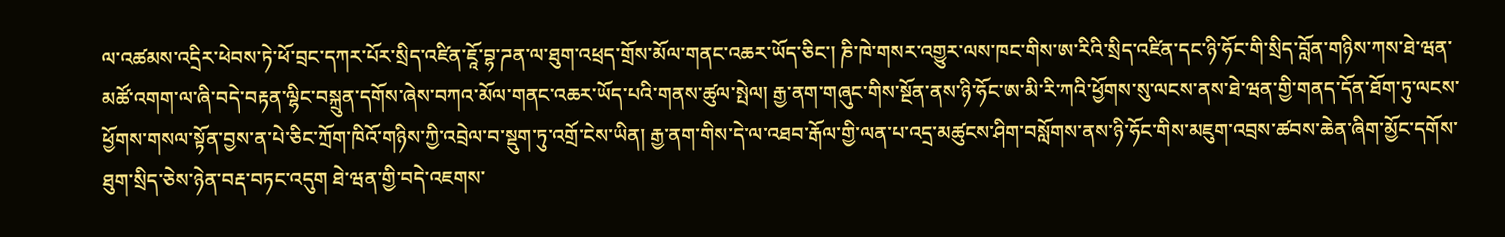ལ་འཚམས་འདྲིར་ཕེབས་ཏེ་ཕོ་བྲང་དཀར་པོར་སྲིད་འཛིན་ཇཱོ་བྷ་ཌན་ལ་ཐུག་འཕྲད་གྲོས་མོལ་གནང་འཆར་ཡོད་ཅིང་། ཎི་ཁེ་གསར་འགྱུར་ལས་ཁང་གིས་ཨ་རིའི་སྲིད་འཛིན་དང་ཉི་ཧོང་གི་སྲིད་བློན་གཉིས་ཀས་ཐེ་ཝན་མཚོ་འགག་ལ་ཞི་བདེ་བརྟན་ལྷིང་བསྐྲུན་དགོས་ཞེས་བཀའ་མོལ་གནང་འཆར་ཡོད་པའི་གནས་ཚུལ་སྤེལ། རྒྱ་ནག་གཞུང་གིས་སྔོན་ནས་ཉི་ཧོང་ཨ་མི་རི་ཀའི་ཕྱོགས་སུ་ལངས་ནས་ཐེ་ཝན་གྱི་གནད་དོན་ཐོག་ཏུ་ལངས་ཕྱོགས་གསལ་སྟོན་བྱས་ན་པེ་ཅིང་ཀྲོག་ཁིའོ་གཉིས་ཀྱི་འབྲེལ་བ་སྡུག་ཏུ་འགྲོ་ངེས་ཡིན། རྒྱ་ནག་གིས་དེ་ལ་འཐབ་རྒོལ་གྱི་ལན་པ་འདྲ་མཚུངས་ཤིག་བསློགས་ནས་ཉི་ཧོང་གིས་མཇུག་འབྲས་ཚབས་ཆེན་ཞིག་མྱོང་དགོས་ཐུག་སྲིད་ཅེས་ཉེན་བརྡ་བཏང་འདུག ཐེ་ཝན་གྱི་བདེ་འཇགས་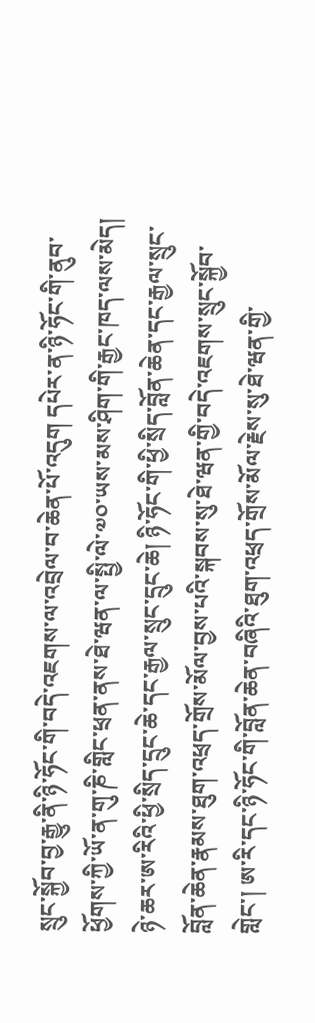སྲུང་སྐྱོབ་བྱ་རྒྱུ་ནི་ཉི་ཧོང་གི་བདེ་འཇགས་ལ་འབྲེལ་བ་ཆེན་པོ་འདུག དཔེར་ན་ཉི་ཧོང་གི་ནུབ་ཕྱོགས་ཀྱི་ཡོ་ན་གུ་ཎི་གླིང་ཕྲན་ནས་ཐེ་ཝན་ལ་སྤྱི་ལེ་༧༠་ཡས་མས་ཤིག་གི་རྒྱང་ཁད་ལས་མེད། ཉེ་ཆར་ཨ་རིའི་ཕྱི་སྲིད་དྲུང་ཆེ་དང་རྒྱལ་སྲུང་དྲུང་ཆེ། ཉི་ཧོང་གི་ཕྱི་སྲིད་བློན་ཆེན་དང་རྒྱལ་སྲུང་བློན་ཆེན་རྣམས་ཐུག་འཕྲད་གྲོས་མོལ་བྱས་པའི་སྐབས་སུ་ཐེ་ཝན་གྱི་བདེ་འཇགས་སྲུང་སྐྱོབ་གླེང་། ཨ་རི་དང་ཉི་ཧོང་གི་བློན་ཆེན་བཞིའི་ཐུག་འཕྲད་གྲོས་མོལ་རྗེས་སུ་ཐེ་ཝན་གྱི་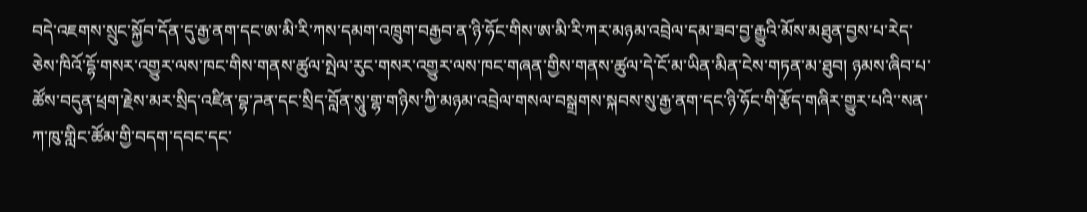བདེ་འཇགས་སྲུང་སྐྱོབ་དོན་དུ་རྒྱ་ནག་དང་ཨ་མི་རི་ཀས་དམག་འཁྲུག་བརྒྱབ་ན་ཉི་ཧོང་གིས་ཨ་མི་རི་ཀར་མཉམ་འབྲེལ་དམ་ཟབ་བྱ་རྒྱུའི་མོས་མཐུན་བྱས་པ་རེད་ཅེས་ཁིའོ་དྷོ་གསར་འགྱུར་ལས་ཁང་གིས་གནས་ཚུལ་སྤེལ་རུང་གསར་འགྱུར་ལས་ཁང་གཞན་གྱིས་གནས་ཚུལ་དེ་ངོ་མ་ཡིན་མིན་ངེས་གཏན་མ་ཐུབ། ཉམས་ཞིབ་པ་ཚོས་བདུན་ཕྲག་རྗེས་མར་སྲིད་འཛིན་བྷ་ཌན་དང་སྲིད་བློན་སཱུ་གྷ་གཉིས་ཀྱི་མཉམ་འབྲེལ་གསལ་བསྒྲགས་སྐབས་སུ་རྒྱ་ནག་དང་ཉི་ཧོང་གི་རྩོད་གཞིར་གྱུར་པའི་་སན་ཀ་ཁུ་གླིང་ཚོམ་གྱི་བདག་དབང་དང་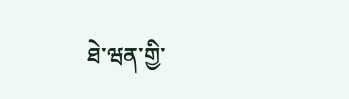ཐེ་ཝན་གྱི་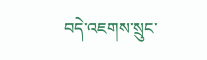བདེ་འཇགས་སྲུང་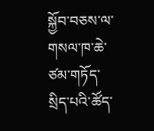སྐྱོབ་བཅས་ལ་གསལ་ཁ་ཆེ་ཙམ་གཏོད་སྲིད་པའི་ཚོད་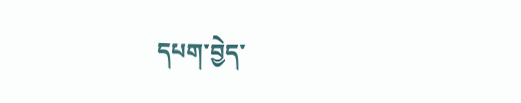དཔག་བྱེད་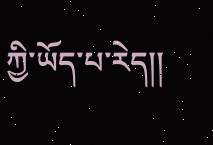ཀྱི་ཡོད་པ་རེད།།